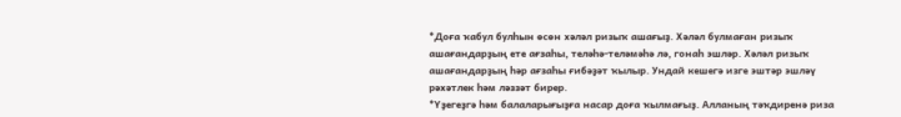*Доға ҡабул булһын өсөн хәләл ризыҡ ашағыҙ. Хәләл булмаған ризыҡ ашағандарҙың ете ағзаһы, теләһә-теләмәһә лә, гонаһ эшләр. Хәләл ризыҡ ашағандарҙың һәр ағзаһы ғибәҙәт ҡылыр. Ундай кешегә изге эштәр эшләү рәхәтлек һәм ләззәт бирер.
*Үҙегеҙгә һәм балаларығыҙға насар доға ҡылмағыҙ. Алланың тәҡдиренә риза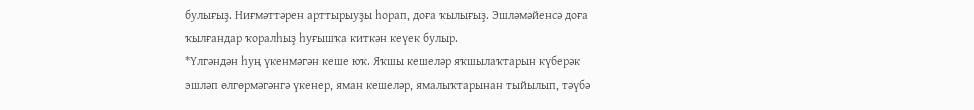булығыҙ. Ниғмәттәрен арттырыуҙы һорап, доға ҡылығыҙ. Эшләмәйенсә доға ҡылғандар ҡоралһыҙ һуғышҡа киткән кеүек булыр.
*Үлгәндән һуң үкенмәгән кеше юҡ. Яҡшы кешеләр яҡшылаҡтарын күберәк эшләп өлгөрмәгәнгә үкенер, яман кешеләр, ямалыҡтарынан тыйылып, тәүбә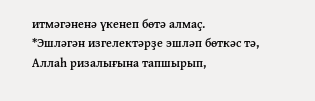итмәгәненә үкенеп бөтә алмаҫ.
*Эшләгән изгелектәрҙе эшләп бөткәс тә, Аллаһ ризалығына тапшырып,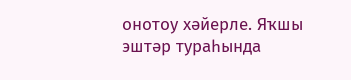онотоу хәйерле. Яҡшы эштәр тураһында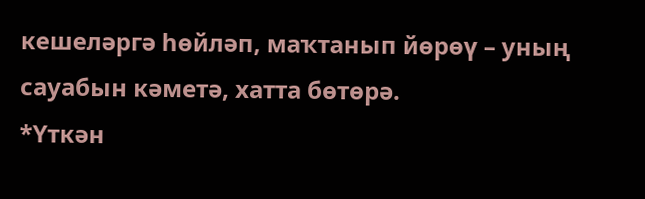кешеләргә һөйләп, маҡтанып йөрөү – уның сауабын кәметә, хатта бөтөрә.
*Үткән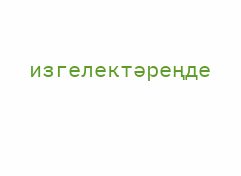изгелектәреңде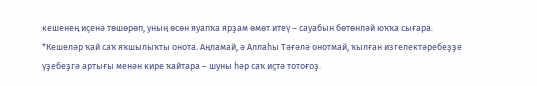кешенең иҫенә төшөрөп, уның өсөн яуапҡа ярҙам өмөт итеү – сауабын бөтөнләй юҡҡа сығара.
*Кешеләр ҡай саҡ яҡшылыҡты онота. Аңламай, ә Аллаһы Тәғәлә онотмай, ҡылған изгелектәребеҙҙе үҙебеҙгә артығы менән кире ҡайтара – шуны һәр саҡ иҫтә тотоғоҙ.